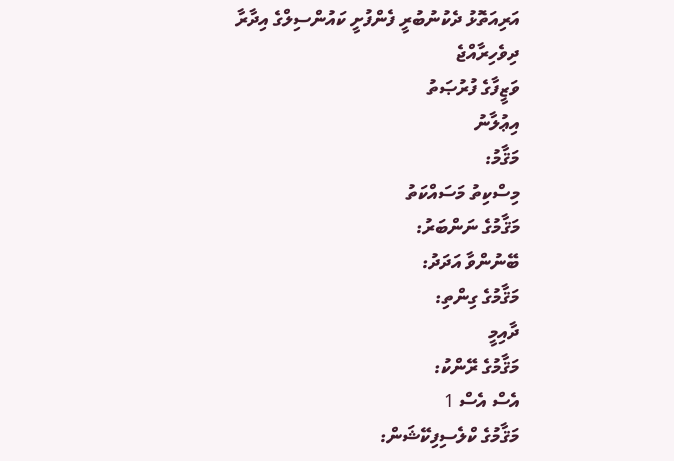އަރިއަތޮޅު ދެކުނުބުރީ ފެންފުށީ ކައުންސިލްގެ އިދާރާ
ދިވެހިރާއްޖެ
ވަޒީފާގެ ފުރުޞަތު
އިޢުލާނު
މަޤާމު:
މިސްކިތު މަސައްކަތު
މަޤާމުގެ ނަންބަރު:
ބޭނުންވާ އަދަދު:
މަޤާމުގެ ގިންތި:
ދާއިމީ
މަޤާމުގެ ރޭންކު:
އެސް އެސް 1
މަޤާމުގެ ކްލެސިފިކޭޝަން: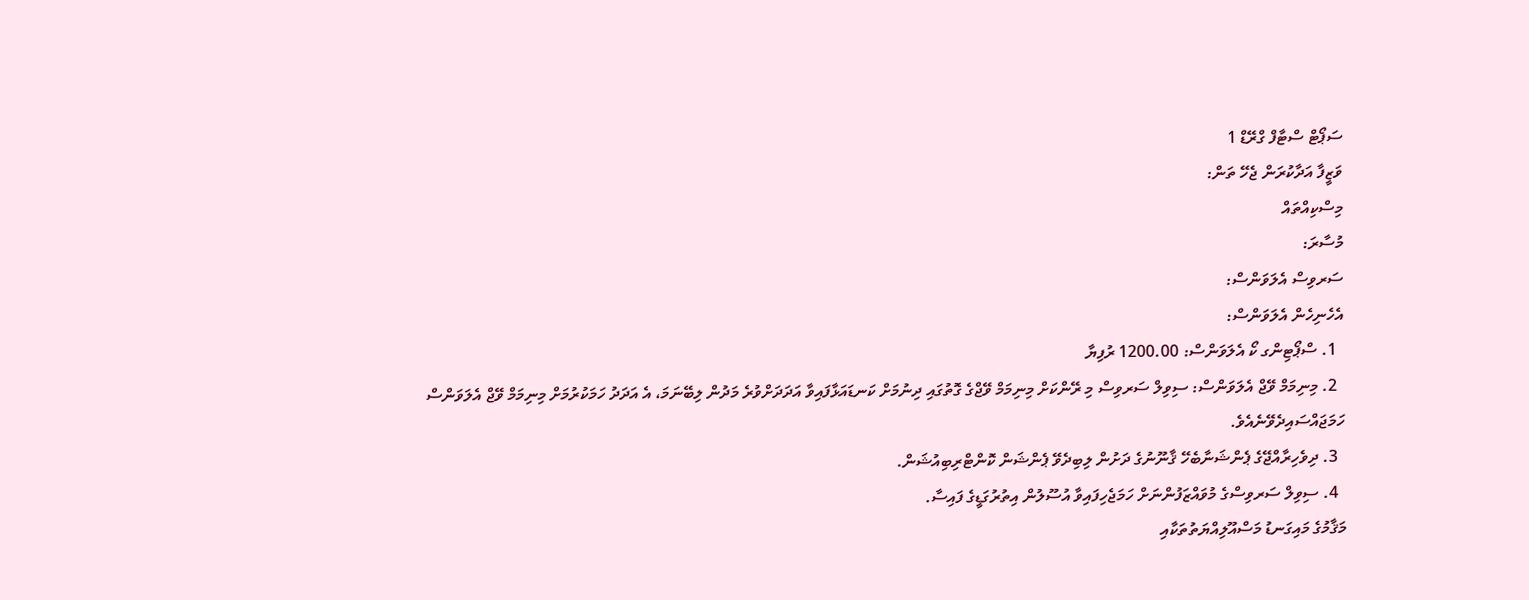ސަޕޯޓް ސްޓާފް ގްރޭޑް 1
ވަޒީފާ އަދާކުރަން ޖެހޭ ތަން:
މިސްކިއްތައް
މުސާރަ:
ސަރވިސް އެލަވަންސް:
އެހެނިހެން އެލަވަންސް:
  1. ސްޕޯޓިންގ ކޯ އެލަވަންސް: 1200.00 ރުފިޔާ
  2. މިނިމަމް ވޭޖް އެލަވަންސް: ސިވިލް ސަރވިސް މި ރޭންކަށް މިނިމަމް ވޭޖްގެ ގޮތުގައި ދިނުމަށް ކަނޑައަޅާފައިވާ އަދަދަށްވުރެ މަދުން ލިބޭނަމަ، އެ އަދަދު ހަމަކުރުމަށް މިނިމަމް ވޭޖް އެލަވަންސް ހަމަޖައްސައިދެވޭނެއެވެ.
  3. ދިވެހިރާއްޖޭގެ ޕެންޝަނާބެހޭ ޤާނޫނުގެ ދަށުން ލިބިދެވޭ ޕެންޝަން ކޮންޓްރިބިއުޝަން.
  4. ސިވިލް ސަރވިސްގެ މުވައްޒަފުންނަށް ހަމަޖެހިފައިވާ އުސޫލުން އިތުރުގަޑީގެ ފައިސާ.
މަޤާމުގެ މައިގަނޑު މަސްއޫލިއްޔަތުތަކާއި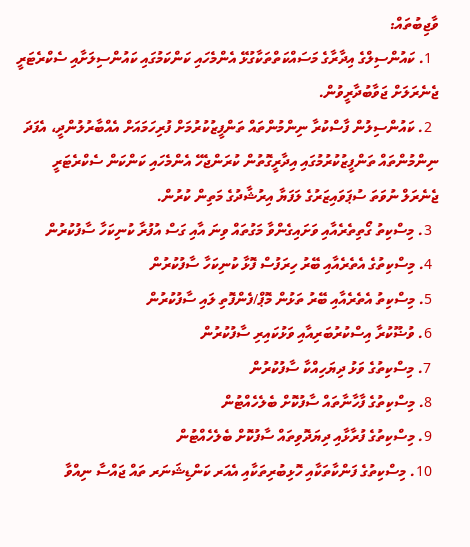ވާޖިބުތައް:
  1. ކައުންސިލްގެ އިދާރާގެ މަސައްކަތްތަކާގުޅޭ އެންމެހައި ކަންކަމުގައި ކައުންސިލަށާއި ސެކްރެޓަރީ ޖެނެރަލަށް ޖަވާބުދާރީވުން.
  2. ކައުންސިލުން ފާސްކުރާ ނިންމުންތައް ތަންފީޒުކުރުމަށް ފުރިހަމައަށް އެއްބާރުލުންދީ، އެފަދަ ނިންމުންތައް ތަންފީޒުކުރުމުގައި އިދާރީގޮތުން ކުރަންޖެހޭ އެންމެހައި ކަންކަން ސެކްރެޓަރީ ޖެނެރަލް ނުވަތަ ސުޕަވައިޒަރުގެ ލަފަޔާ އިރުޝާދުގެ މަތިން ކުރުން.
  3. މިސްކިތު ގޯތިތެރެއާއި ވަށައިގެންވާ މަގުތައް ވިނަ އާއި ގަސް އުފުރާ ކުނިކަހާ ސާފުކުރުން
  4. މިސްކިތުގެ އެތެރެއާއި ބޭރު ހިރަފުސް ފޮޅާ ކުނިކަހާ ސާފުކުރުން
  5. މިސްކިތު އެތެރެއާއި ބޭރު ތަޅުން މޮޕް/ފެންފޮތި ލައި ސާފުކުރުން
  6. ވުޟޫކުރާ އިސްކުރުބަރިއާއި ވަޅުކައިރި ސާފުކުރުން
  7. މިސްކިތުގެ ވަޅު ދިޔަހިއްކާ ސާފުކުރުން
  8. މިސްކިތުގެ ފާހާނާތައް ސާފުކޮށް ބެލެހެއްޓުން
  9. މިސްކިތުގެ ފުރާޅާއި ދިޔަދޮވިތައް ސާފުކޮށް ބެލެހެއްޓުން
  10. މިސްކިތުގެ ފަންކާތަކާއި ހޮޅިބުރިތަކާއި އެއަރ ކަންޑިޝަނަރ ތައް ޖައްސާ ނިއްވާ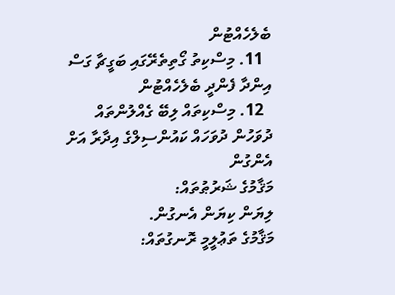ބެލެހެއްޓުން
  11. މިސްކިތު ގޯތިތެރޭގައި ބަގީޗާ ގަސް އިންދާ ފެންދީ ބެލެހެއްޓުން
  12. މިސްކިތައް ލިބޭ ގެއްލުންތައް ދުވަހުން ދުވަހައް ކައުންސިލްގެ އިދާރާ އަށް އެންގުން
މަޤާމުގެ ޝަރުޠުތައް:
ލިޔަން ކިޔަން އެނގުން.
މަޤާމުގެ ތަޢުލީމީ ރޮނގުތައް: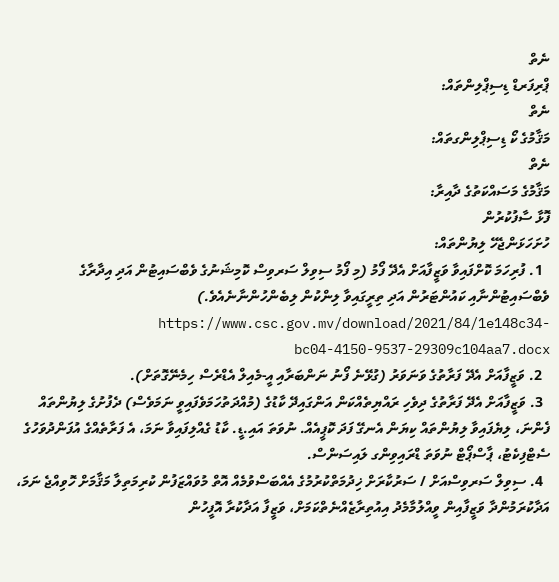ނެތް
ޕްރިފަރޑް ޑިސިޕްލިންތައް:
ނެތް
މަޤާމުގެ ކޯ ޑިސިޕްލިންގތައް:
ނެތް
މަޤާމުގެ މަސައްކަތުގެ ދާއިރާ:
ފޮޅާ ސާފުކުރުން
ހުށަހަޅަންޖެހޭ ލިޔުންތައް:
  1. ފުރިހަމަ ކޮށްފައިވާ ވަޒީފާއަށް އެދޭ ފޯމު (މި ފޯމު ސިވިލް ސަރވިސް ކޮމިޝަނުގެ ވެބްސައިޓުން އަދި އިދާރާގެ ވެބްސައިޓުންނާއި ކައުންޓަރުން އަދި ތިރީގައިވާ ލިންކުން ލިބެންހުންނާނެއެވެ.)  https://www.csc.gov.mv/download/2021/84/1e148c34-bc04-4150-9537-29309c104aa7.docx
  2. ވަޒީފާއަށް އެދޭ ފަރާތުގެ ވަނަވަރު (ގުޅޭނެ ފޯނު ނަންބަރާއި އީ-މެއިލް އެޑްރެސް ހިމެނޭގޮތަށް).
  3. ވަޒީފާއަށް އެދޭ ފަރާތުގެ ދިވެހި ރައްޔިތެއްކަން އަންގައިދޭ ކާޑުގެ (މުއްދަތުހަމަވެފައިވީ ނަމަވެސް) ދެފުށުގެ ލިޔުންތައް ފެންނަ، ލިޔެފައިވާ ލިޔުންތައް ކިޔަން އެނގޭ ފަދަ ކޮޕީއެއް. ނުވަތަ އައި.ޑީ. ކާޑު ގެއްލިފައިވާ ނަމަ، އެ ފަރާތެއްގެ އުފަންދުވަހުގެ ސެޓްފިކެޓު، ޕާސްޕޯޓް ނުވަތަ ޑްރައިވިންގ ލައިސަންސް.
  4. ސިވިލް ސަރވިސްއަށް / ސަރުކާރަށް ޚިދުމަތްކުރުމުގެ އެއްބަސްވުމެއް އޮތް މުވައްޒަފުން ކުރިމަތިލާ މަޤާމަށް ހޮވިއްޖެ ނަމަ، އަދާކުރަމުންދާ ވަޒީފާއިން ވީއްލުމާމެދު އިއުތިރާޒެއްނެތްކަމަށް، ވަޒީފާ އަދާކުރާ އޮފީހުން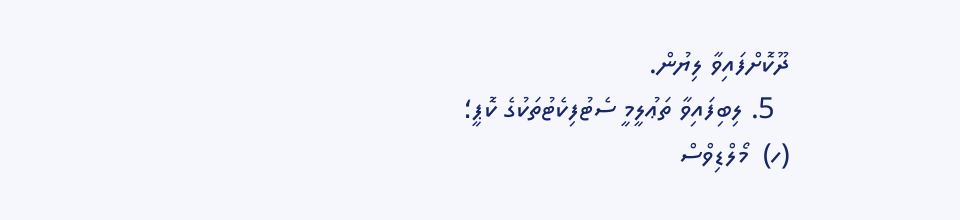ދޫކޮށްފައިވާ ލިޔުން.
  5. ލިބިފައިވާ ތަޢުލީމީ ސެޓުފިކެޓުތަކުގެ ކޮޕީ؛
(ހ)  މޯލްޑިވްސް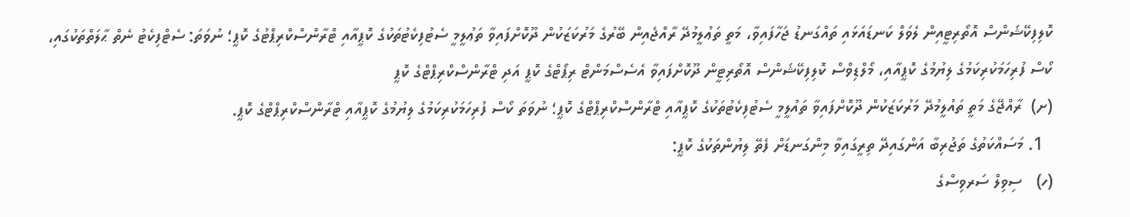ކޮލިފިކޭޝަންސް އޮތޯރިޓީއިން ލެވަލް ކަނޑައަޅައި ތައްގަނޑު ޖަހާފައިވާ، މަތީ ތަޢުލީމުދޭ ރާއްޖެއިން ބޭރުގެ މަރުކަޒަކުން ދޫކޮށްފައިވާ ތަޢުލީމީ ސެޓުފިކެޓުތަކުގެ ކޮޕީއާއި ޓްރާންސްކްރިޕްޓުގެ ކޮޕީ؛ ނުވަތަ: ސެޓްފިކެޓު ނެތް ޙާލަތްތަކުގައި، ކޯސް ފުރިހަމަކުރިކަމުގެ ލިޔުމުގެ ކޮޕީއާއި، މޯލްޑިވްސް ކޮލިފިކޭޝަންސް އޮތޯރިޓީން ދޫކޮށްފައިވާ އެސެސްމަންޓް ރިޕޯޓްގެ ކޮޕީ އަދި ޓްރާންސްކްރިޕްޓްގެ ކޮޕީ
(ށ)  ރާއްޖޭގެ މަތީ ތައުލީމުދޭ މަރުކަޒަކުން ދޫކޮށްފައިވާ ތައުލީމީ ސެޓުފިކެޓުތަކުގެ ކޮޕީއާއި ޓްރާންސްކްރިޕްޓްގެ ކޮޕީ؛ ނުވަތަ ކޯސް ފުރިހަމަކުރިކަމުގެ ލިޔުމުގެ ކޮޕީއާއި ޓްރާންސްކްރިޕްޓްގެ ކޮޕީ.
  1. މަސައްކަތުގެ ތަޖުރިބާ އަންގައިދޭ ތިރީގައިވާ މިންގަނޑަށް ފެތޭ ލިޔުންތަކުގެ ކޮޕީ:
(ހ)   ސިވިލް ސަރވިސްގެ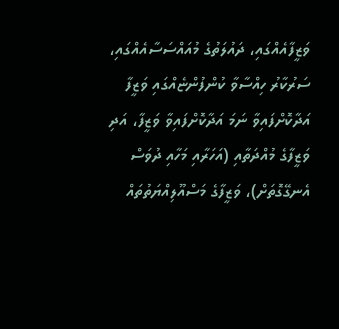ވަޒީފާއެއްގައި، ދައުލަތުގެ މުއައްސަސާއެއްގައި، ސަރުކާރު ހިއްސާވާ ކުންފުންޏެއްގައި ވަޒީފާ އަދާކޮށްފައިވާ ނަމަ އަދާކޮށްފައިވާ ވަޒީފާ، އަދި ވަޒީފާގެ މުއްދަތާއި (އަހަރާއި މަހާއި ދުވަސް އެނގޭގޮތަށް)، ވަޒީފާގެ މަސްއޫލިއްޔަތުތައް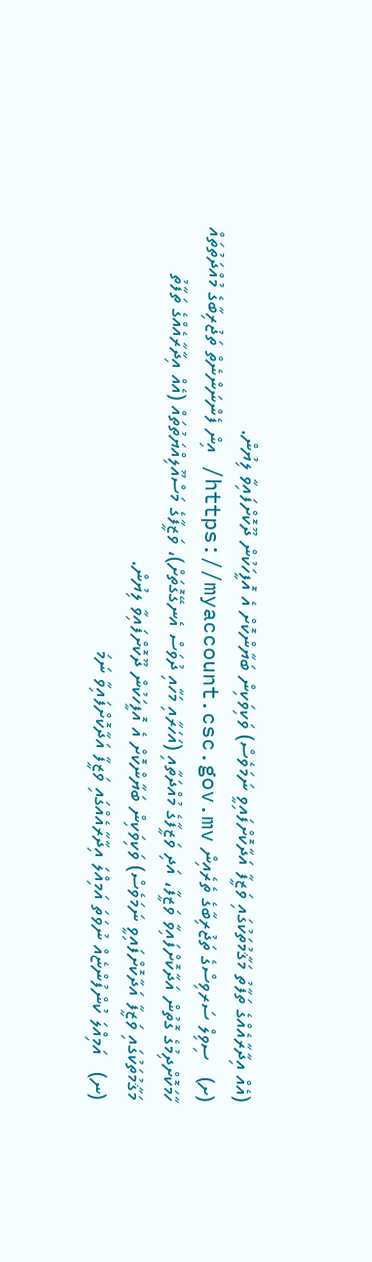(އެއް އިދާރާއެއްގެ ތަފާތު މަޤާމުތަކުގައި ވަޒީފާ އަދާކޮށްފައިވީ ނަމަވެސް) ވަކިވަކިން ބަޔާންކޮށް އެ އޮފީހަކުން ދޫކޮށްފައިވާ ލިޔުން.
(ށ)   ސިވިލް ސަރވިސްގެ ތަޖުރިބާގެ ތެރެއިން https://myaccount.csc.gov.mv/ އިން ފެންނަންނެތް ތަޖުރިބާގެ މުއްދަތުތައް ހާމަކޮށްދިމުގެ ގޮތުން އަދާކޮށްފައިވާ ވަޒީފާ، އަދި ވަޒީފާގެ މުއްދަތާއި (އަހަރާއި މަހާއި ދުވަސް އެނގޭގޮތަށް)، ވަޒީފާގެ މަސްއޫލިއްޔަތުތައް (އެއް އިދާރާއެއްގެ ތަފާތު މަޤާމުތަކުގައި ވަޒީފާ އަދާކޮށްފައިވީ ނަމަވެސް) ވަކިވަކިން ބަޔާންކޮށް އެ އޮފީހަކުން ދޫކޮށްފައިވާ ލިޔުން.
(ނ)   އަމިއްލަ ކުންފުންޏެއް ނުވަތަ އަމިއްލަ އިދާރާއެއްގައި ވަޒީފާ އަދާކޮށްފައިވާ ނަމަ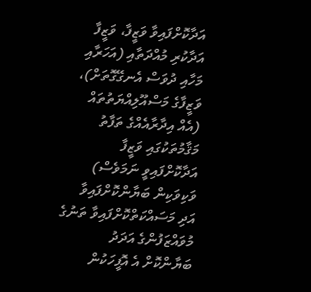އަދާކޮށްފައިވާ ވަޒީފާ، ވަޒީފާ އަދާކުރި މުއްދަތާއި (އަހަރާއި މަހާއި ދުވަސް އެނގޭގޮތަށް)، ވަޒީފާގެ މަސްއޫލިއްޔަތުތައް (އެއް އިދާރާއެއްގެ ތަފާތު މަޤާމުތަކުގައި ވަޒީފާ އަދާކޮށްފައިވީ ނަމަވެސް) ވަކިވަކިން ބަޔާންކޮށްފައިވާ އަދި މަސައްކަތްކޮށްފައިވާ ތަނުގެ މުވައްޒަފުންގެ އަދަދު ބަޔާންކޮށް އެ އޮފީހަކުން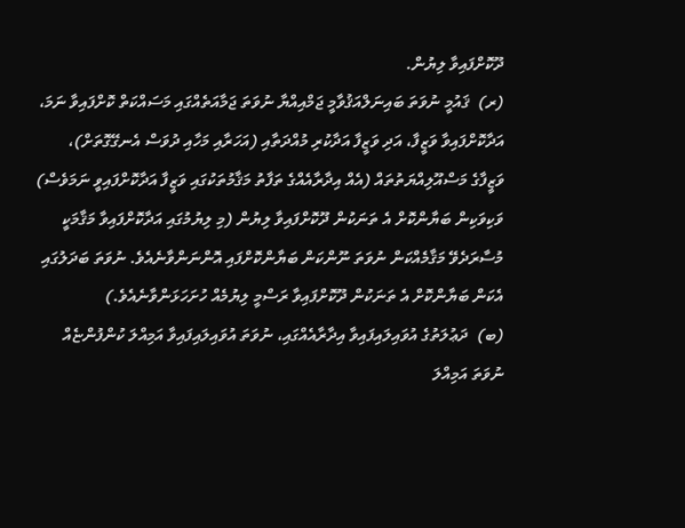ދޫކޮށްފައިވާ ލިޔުން.
(ރ)  ޤައުމީ ނުވަތަ ބައިނަލްއަޤުވާމީ ޖަމްއިއްޔާ ނުވަތަ ޖަމާއަތެއްގައި މަސައްކަތް ކޮށްފައިވާ ނަމަ، އަދާކޮށްފައިވާ ވަޒީފާ، އަދި ވަޒީފާ އަދާކުރި މުއްދަތާއި (އަހަރާއި މަހާއި ދުވަސް އެނގޭގޮތަށް)، ވަޒީފާގެ މަސްއޫލިއްޔަތުތައް (އެއް އިދާރާއެއްގެ ތަފާތު މަޤާމުތަކުގައި ވަޒީފާ އަދާކޮށްފައިވީ ނަމަވެސް) ވަކިވަކިން ބަޔާންކޮށް އެ ތަނަކުން ދޫކޮށްފައިވާ ލިޔުން (މި ލިޔުމުގައި އަދާކޮށްފައިވާ މަޤާމަކީ މުސާރަދެވޭ މަޤާމެއްކަން ނުވަތަ ނޫންކަން ބަޔާންކޮށްފައި އޮންނަންވާނެއެވެ. ނުވަތަ ބަދަލުގައި އެކަން ބަޔާންކޮށް އެ ތަނަކުން ދޫކޮށްފައިވާ ރަސްމީ ލިޔުމެއް ހުށަހަޅަންވާނެއެވެ.)
(ބ)  ދަޢުލަތުގެ އުވައިލައިފައިވާ އިދާރާއެއްގައި، ނުވަތަ އުވައިލައިފައިވާ އަމިއްލަ ކުންފުންޏެއް ނުވަތަ އަމިއްލަ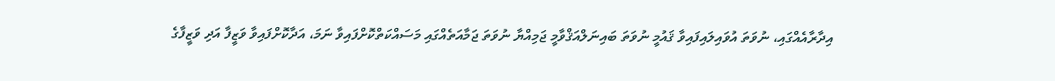އިދާރާއެއްގައި، ނުވަތަ އުވައިލައިފައިވާ ޤައުމީ ނުވަތަ ބައިނަލްއަޤްވާމީ ޖަމިއްޔާ ނުވަތަ ޖަމާއަތެއްގައި މަސައްކަތްކޮށްފައިވާ ނަމަ، އަދާކޮށްފައިވާ ވަޒީފާ އަދި ވަޒީފާގެ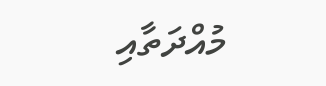މުއްދަތާއި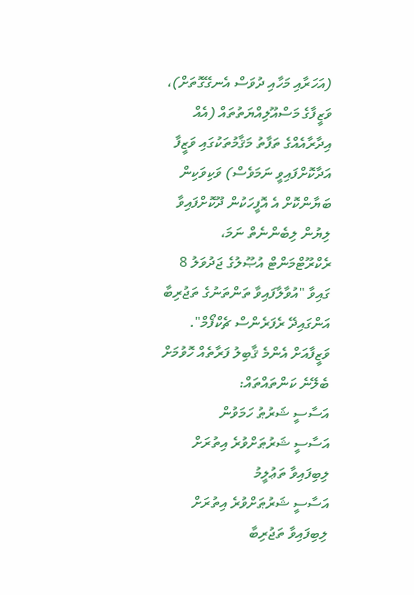(އަހަރާއި މަހާއި ދުވަސް އެނގޭގޮތަށް)، ވަޒީފާގެ މަސްއޫލިއްޔަތުތައް (އެއް އިދާރާއެއްގެ ތަފާތު މަޤާމުތަކުގައި ވަޒީފާ އަދާކޮށްފައިވީ ނަމަވެސް) ވަކިވަކިން ބަޔާންކޮށް އެ އޮފީހަކުން ދޫކޮށްފައިވާ ލިޔުން ލިބެންނެތް ނަމަ، ރެކްރޫޓްމަންޓް އުޞޫލުގެ ޖަދުވަލު 8 ގައިވާ "އުވާލާފައިވާ ތަންތަނުގެ ތަޖުރިބާ އަންގައިދޭ ރެފަރެންސް ޗެކްފޯމް".
ވަޒީފާއަށް އެންމެ ޤާބިލު ފަރާތެއް ހޮވުމަށް ބެލޭނެ ކަންތައްތައް:
އަސާސީ ޝަރުޠު ހަމަވުން
އަސާސީ ޝަރުޠަށްވުރެ އިތުރަށް ލިބިފައިވާ ތަޢުލީމު
އަސާސީ ޝަރުޠަށްވުރެ އިތުރަށް ލިބިފައިވާ ތަޖުރިބާ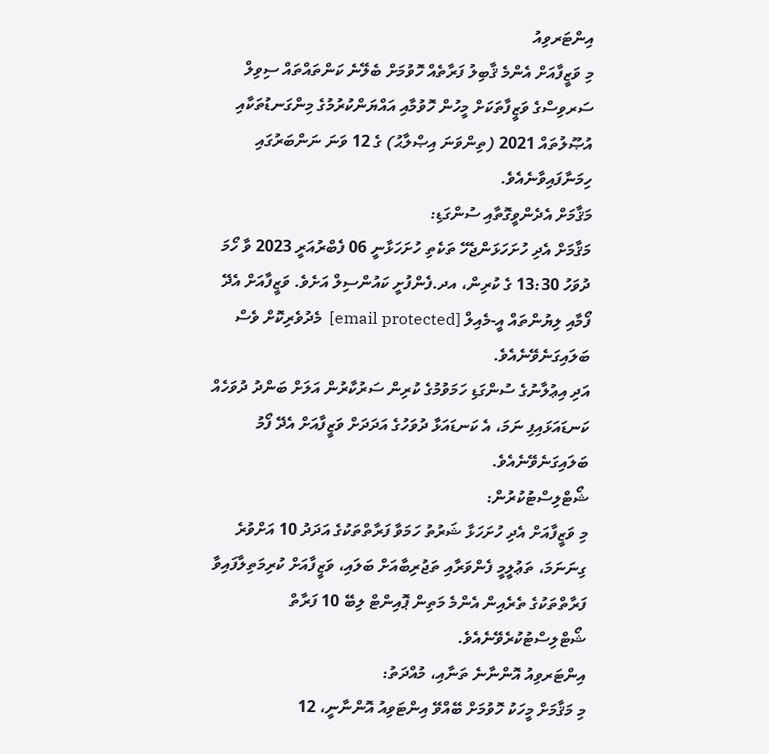އިންޓަރވިއު
މި ވަޒީފާއަށް އެންމެ ޤާބިލު ފަރާތެއް ހޮވުމަށް ބެލޭނެ ކަންތައްތައް ސިވިލް ސަރވިސްގެ ވަޒީފާތަކަށް މީހުން ހޮވުމާއި އައްޔަންކުރުމުގެ މިންގަނޑުތަކާއި އުޞޫލުތައް 2021 (ތިންވަނަ އިޞްލާޙު) ގެ 12 ވަނަ ނަންބަރުގައި ހިމަނާފައިވާނެއެވެ.
މަޤާމަށް އެދެންވީގޮތާއި ސުންގަޑި:
މަޤާމަށް އެދި ހުށަހަޅަންޖެހޭ ތަކެތި ހުށަހަޅާނީ 06 ފެބްރުއަރީ 2023 ވާ ހޯމަ ދުވަހު 13:30 ގެ ކުރިން، އދ.ފެންފުށީ ކައުންސިލް އަށެވެ. ވަޒީފާއަށް އެދޭ ފޯމާއި ލިޔުންތައް އީ-މެއިލް [email protected]  މެދުވެރިކޮށް ވެސް ބަލައިގަނެވޭނެއެވެ.
އަދި އިޢުލާނުގެ ސުންގަޑި ހަމަވުމުގެ ކުރިން ސަރުކާރުން އަލަށް ބަންދު ދުވަހެއް ކަނޑައަޅައިފި ނަމަ، އެ ކަނޑައަޅާ ދުވަހުގެ އަދަދަށް ވަޒީފާއަށް އެދޭ ފޯމު ބަލައިގަނެވޭނެއެވެ.
ޝޯޓްލިސްޓުކުރުން:
މި ވަޒީފާއަށް އެދި ހުށަހަޅާ ޝަރުތު ހަމަވާ ފަރާތްތަކުގެ އަދަދު 10 އަށްވުރެ ގިނަނަމަ، ތަޢުލީމީ ފެންވަރާއި ތަޖުރިބާއަށް ބަލައި، ވަޒީފާއަށް ކުރިމަތިލާފައިވާ ފަރާތްތަކުގެ ތެރެއިން އެންމެ މަތިން ޕޮއިންޓް ލިބޭ 10 ފަރާތް ޝޯޓްލިސްޓުކުރެވޭނެއެވެ.
އިންޓަރވިއު އޮންނާނެ ތަނާއި، މުއްދަތު:
މި މަޤާމަށް މީހަކު ހޮވުމަށް ބޭއްވޭ އިންޓަވިއު އޮންނާނީ، 12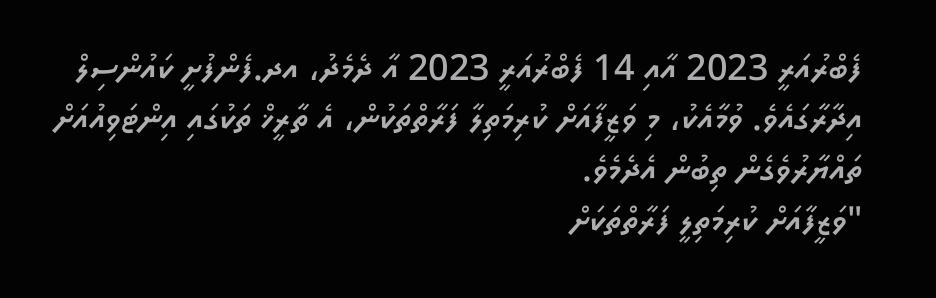ފެބްރުއަރީ 2023 އާއި 14 ފެބްރުއަރީ 2023 އާ ދެމެދު، އދ.ފެންފުށީ ކައުންސިލް އިދާރާގައެވެ. ވުމާއެކު، މި ވަޒީފާއަށް ކުރިމަތިލާ ފަރާތްތަކުން، އެ ތާރީޚް ތަކުގައި އިންޓަވިއުއަށް ތައްޔާރުވެގެން ތިބުން އެދެމެވެ.
"ވަޒީފާއަށް ކުރިމަތިލީ ފަރާތްތަކަށް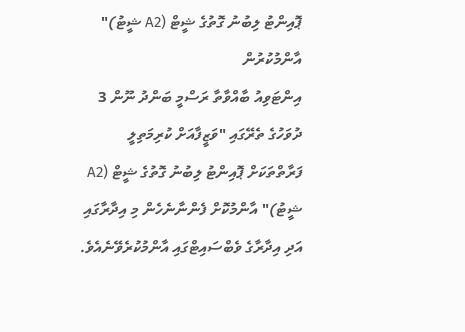ޕޮއިންޓު ލިބުނު ގޮތުގެ ޝީޓް (A2 ޝީޓު)" އާންމުކުރުން
އިންޓަވިއު ބާއްވާތާ ރަސްމީ ބަންދު ނޫން 3 ދުވަހުގެ ތެރޭގައި "ވަޒީފާއަށް ކުރިމަތިލީ ފަރާތްތަކަށް ޕޮއިންޓު ލިބުނު ގޮތުގެ ޝީޓް (A2 ޝީޓު)" އާންމުކޮށް ފެންނާނެހެން މި އިދާރާގައި އަދި އިދާރާގެ ވެބްސައިޓްގައި އާންމުކުރެވޭނެއެވެ.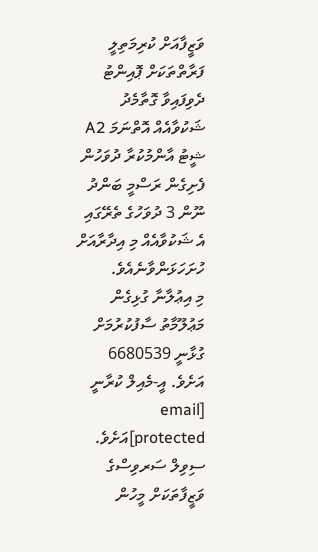ވަޒީފާއަށް ކުރިމަތިލީ ފަރާތްތަކަށް ޕޮއިންޓު ދެވިފައިވާ ގޮތާމެދު ޝަކުވާއެއް އޮތްނަމަ A2 ޝީޓު އާންމުކުރާ ދުވަހުން ފެށިގެން ރަސްމީ ބަންދު ނޫން 3 ދުވަހުގެ ތެރޭގައި އެ ޝަކުވާއެއް މި އިދާރާއަށް ހުށަހަޅަންވާނެއެވެ.
މި އިޢުލާނާ ގުޅިގެން މަޢުލޫމާތު ސާފުކުރުމަށް ގުޅާނީ 6680539 އަށެވެ. އީ-މެއިލް ކުރާނީ [email protected]އަށެވެ.
ސިވިލް ސަރވިސްގެ ވަޒީފާތަކަށް މީހުން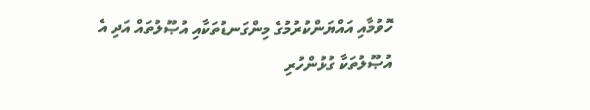ހޮވުމާއި އައްޔަންކުރުމުގެ މިންގަނޑުތަކާއި އުޞޫލުތައް އަދި އެ އުޞޫލުތަކާ ގުޅުންހުރި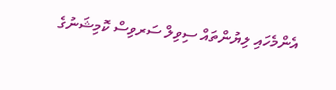އެންމެހައި ލިޔުންތައް ސިވިލް ސަރވިސް ކޮމިޝަނުގެ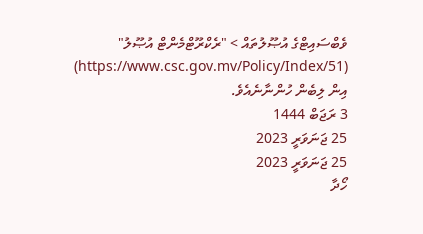ވެބްސައިޓްގެ އުޞޫލުތައް > "ރެކްރޫޓްމެންޓް އުޞޫލު" (https://www.csc.gov.mv/Policy/Index/51) އިން ލިބެން ހުންނާނެއެވެ.
3 ރަޖަބް 1444
25 ޖަނަވަރީ 2023
25 ޖަނަވަރީ 2023
ހޯދާ